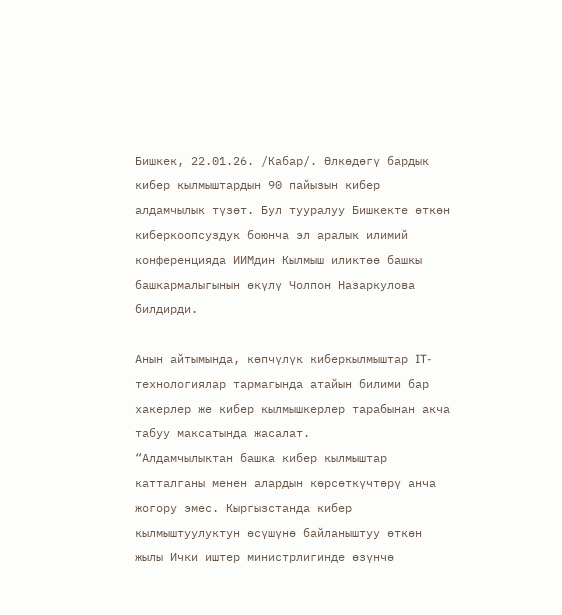Бишкек, 22.01.26. /Кабар/. Өлкөдөгү бардык кибер кылмыштардын 90 пайызын кибер алдамчылык түзөт. Бул тууралуу Бишкекте өткөн киберкоопсуздук боюнча эл аралык илимий конференцияда ИИМдин Кылмыш иликтөө башкы башкармалыгынын өкүлү Чолпон Назаркулова билдирди.

Анын айтымында, көпчүлүк киберкылмыштар IT-технологиялар тармагында атайын билими бар хакерлер же кибер кылмышкерлер тарабынан акча табуу максатында жасалат.
“Алдамчылыктан башка кибер кылмыштар катталганы менен алардын көрсөткүчтөрү анча жогору эмес. Кыргызстанда кибер кылмыштуулуктун өсүшүнө байланыштуу өткөн жылы Ички иштер министрлигинде өзүнчө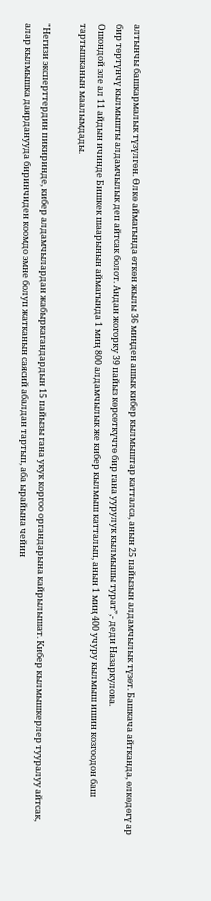алтынчы башкармалык түзүлгөн. Өлкө аймагында өткөн жылы 36 миңден ашык кибер кылмыштар катталса, анын 25 пайызын алдамчылык түзөт. Башкача айтканда, өлкөдөгү ар бир төртүнчү кылмышты алдамчылык деп айтсак болот. Андан жогорку 39 пайыз көрсөткүчтө бир гана уурулук кылмышы турат”,- деди Назаркулова.
Ошондой эле ал 11 айдын ичинде Бишкек шаарынын аймагында 1 миң 800 алдамчылык же кибер кылмыш катталып, анын 1 миң 400 учуру кылмыш ишин козгоодон баш тартышканын маалымдады.

"Негизи эксперттердин пикиринде, кибер алдамчылардан жабыркагандардын 15 пайызы гана укук коргоо органдарына кайрылышат. Кибер кылмышкерлер тууралуу айтсак, алар кылмышка даярданууда биринчиден коомдо эмне болуп жатканын саясий абалдан тартып, аба ырайына чейин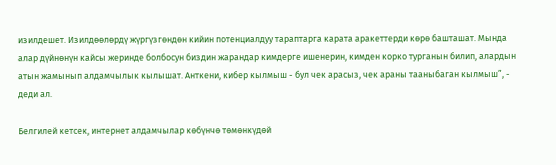изилдешет. Изилдөөлөрдү жүргүзгөндөн кийин потенциалдуу тараптарга карата аракеттерди көрө башташат. Мында алар дүйнөнүн кайсы жеринде болбосун биздин жарандар кимдерге ишенерин, кимден корко турганын билип, алардын атын жамынып алдамчылык кылышат. Анткени, кибер кылмыш - бул чек арасыз, чек араны тааныбаган кылмыш”, - деди ал.

Белгилей кетсек, интернет алдамчылар көбүнчө төмөнкүдөй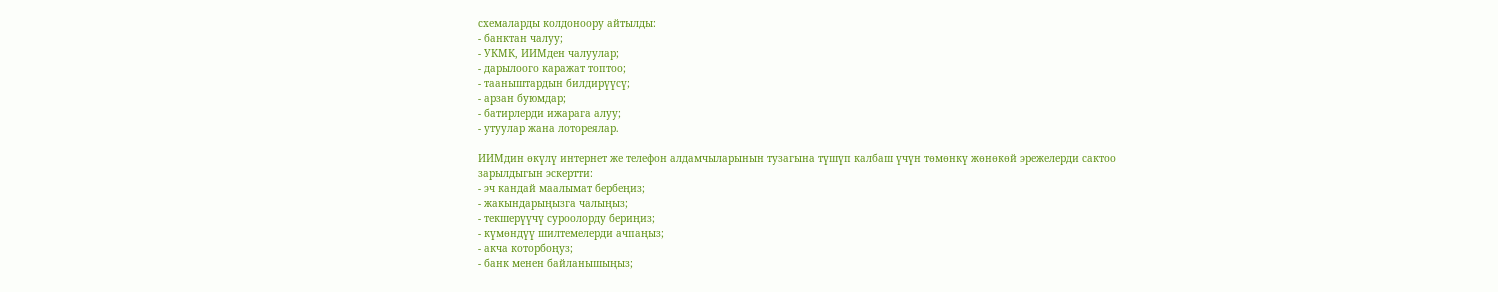схемаларды колдоноору айтылды:
- банктан чалуу;
- УКМК, ИИМден чалуулар;
- дарылоого каражат топтоо;
- тааныштардын билдирүүсү;
- арзан буюмдар;
- батирлерди ижарага алуу;
- утуулар жана лотореялар.

ИИМдин өкүлү интернет же телефон алдамчыларынын тузагына түшүп калбаш үчүн төмөнкү жөнөкөй эрежелерди сактоо зарылдыгын эскертти:
- эч кандай маалымат бербеңиз;
- жакындарыңызга чалыңыз;
- текшерүүчү суроолорду бериңиз;
- күмөндүү шилтемелерди ачпаңыз;
- акча которбоңуз;
- банк менен байланышыңыз;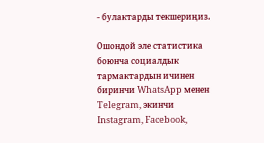- булактарды текшериңиз.

Ошондой эле статистика боюнча социалдык тармактардын ичинен биринчи WhatsApp менен Telegram, экинчи Instagram, Facebook,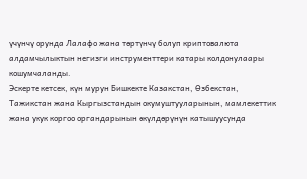үчүнчү орунда Лалафо жана төртүнчү болуп криптовалюта алдамчылыктын негизги инструменттери катары колдонулаары кошумчаланды.
Эскерте кетсек, күн мурун Бишкекте Казакстан, Өзбекстан, Тажикстан жана Кыргызстандын окумуштууларынын, мамлекеттик жана укук коргоо органдарынын өкүлдөрүнүн катышуусунда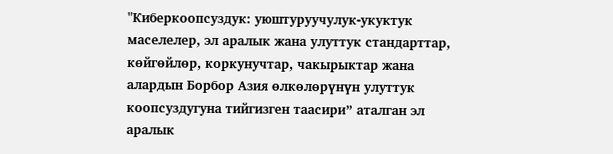"Киберкоопсуздук: уюштуруучулук-укуктук маселелер, эл аралык жана улуттук стандарттар, көйгөйлөр, коркунучтар, чакырыктар жана алардын Борбор Азия өлкөлөрүнүн улуттук коопсуздугуна тийгизген таасири” аталган эл аралык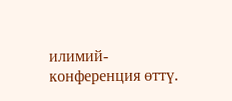илимий- конференция өттү.